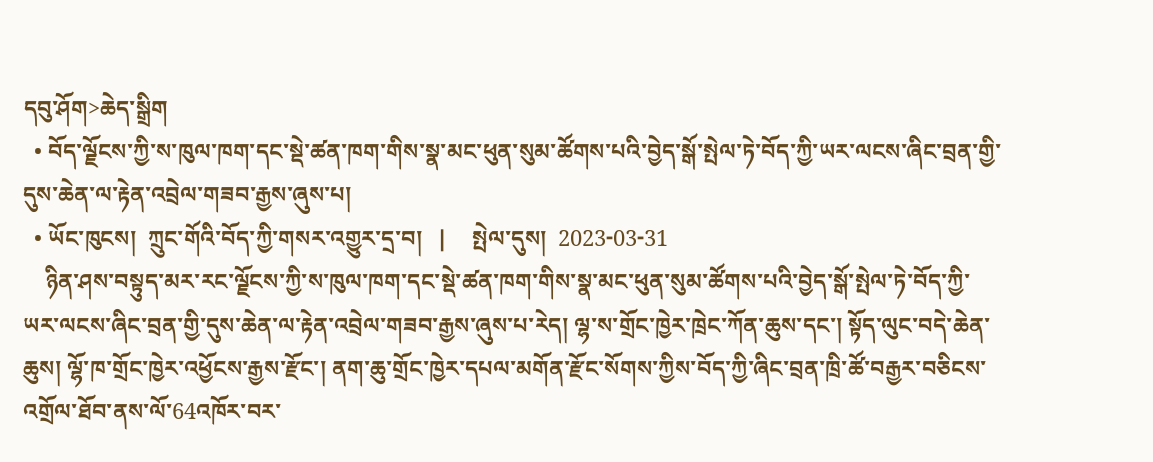དབུ་ཤོག>ཆེད་སྒྲིག
  • བོད་ལྗོངས་ཀྱི་ས་ཁུལ་ཁག་དང་སྡེ་ཚན་ཁག་གིས་སྣ་མང་ཕུན་སུམ་ཚོགས་པའི་བྱེད་སྒོ་སྤེལ་ཏེ་བོད་ཀྱི་ཡར་ལངས་ཞིང་བྲན་གྱི་དུས་ཆེན་ལ་རྟེན་འབྲེལ་གཟབ་རྒྱས་ཞུས་པ།
  • ཡོང་ཁུངས།  ཀྲུང་གོའི་བོད་ཀྱི་གསར་འགྱུར་དྲ་བ།   |     སྤེལ་དུས།  2023-03-31
    ཉིན་ཤས་བསྟུད་མར་རང་ལྗོངས་ཀྱི་ས་ཁུལ་ཁག་དང་སྡེ་ཚན་ཁག་གིས་སྣ་མང་ཕུན་སུམ་ཚོགས་པའི་བྱེད་སྒོ་སྤེལ་ཏེ་བོད་ཀྱི་ཡར་ལངས་ཞིང་བྲན་གྱི་དུས་ཆེན་ལ་རྟེན་འབྲེལ་གཟབ་རྒྱས་ཞུས་པ་རེད། ལྷ་ས་གྲོང་ཁྱེར་ཁྲེང་ཀོན་ཆུས་དང་། སྟོད་ལུང་བདེ་ཆེན་ཆུས། ལྷོ་ཁ་གྲོང་ཁྱེར་འཕྱོངས་རྒྱས་རྫོང་། ནག་ཆུ་གྲོང་ཁྱེར་དཔལ་མགོན་རྫོང་སོགས་ཀྱིས་བོད་ཀྱི་ཞིང་བྲན་ཁྲི་ཚོ་བརྒྱར་བཅིངས་འགྲོལ་ཐོབ་ནས་ལོ་64འཁོར་བར་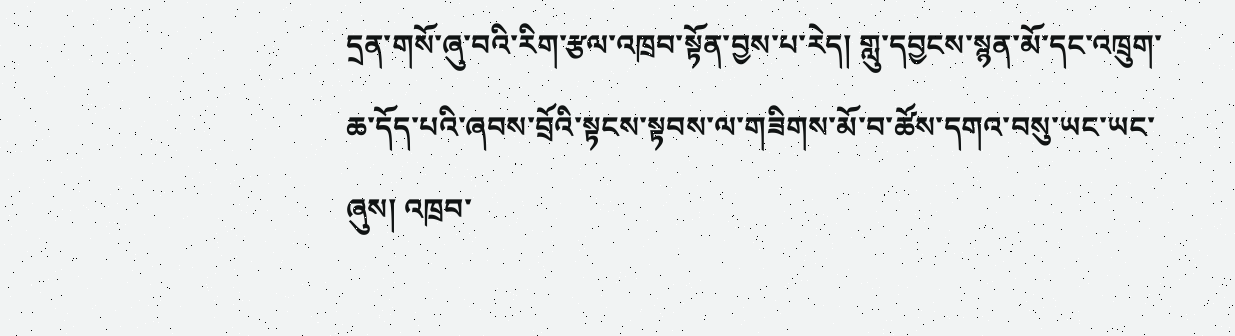དྲན་གསོ་ཞུ་བའི་རིག་རྩལ་འཁྲབ་སྟོན་བྱས་པ་རེད། གླུ་དབྱངས་སྙན་མོ་དང་འཁྲུག་ཆ་དོད་པའི་ཞབས་བྲོའི་སྟངས་སྟབས་ལ་གཟིགས་མོ་བ་ཚོས་དགའ་བསུ་ཡང་ཡང་ཞུས། འཁྲབ་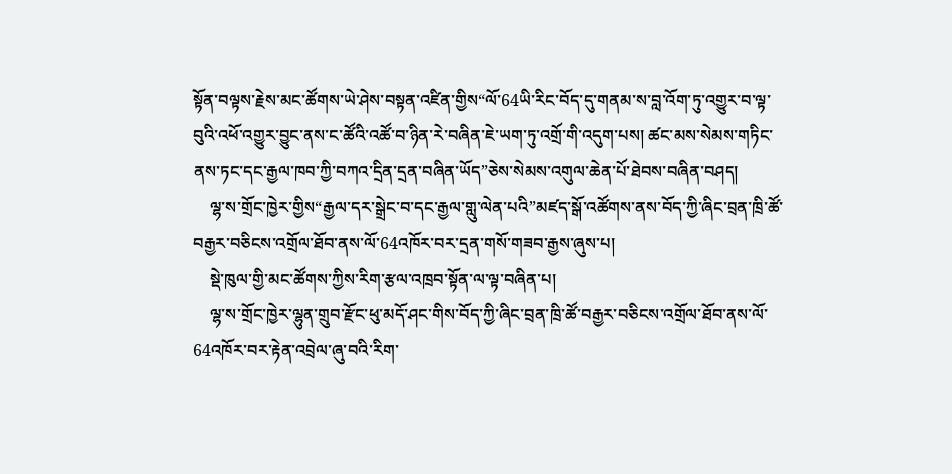སྟོན་བལྟས་རྗེས་མང་ཚོགས་ཡེ་ཤེས་བསྟན་འཛིན་གྱིས“ལོ་64ཡི་རིང་བོད་དུ་གནམ་ས་བླ་འོག་ཏུ་འགྱུར་བ་ལྟ་བུའི་འཕོ་འགྱུར་བྱུང་ནས་ང་ཚོའི་འཚོ་བ་ཉིན་རེ་བཞིན་ཇེ་ཡག་ཏུ་འགྲོ་གི་འདུག་པས། ཚང་མས་སེམས་གཏིང་ནས་ཏང་དང་རྒྱལ་ཁབ་ཀྱི་བཀའ་དྲིན་དྲན་བཞིན་ཡོད”ཅེས་སེམས་འགུལ་ཆེན་པོ་ཐེབས་བཞིན་བཤད།
    ལྷ་ས་གྲོང་ཁྱེར་གྱིས“རྒྱལ་དར་སྒྲེང་བ་དང་རྒྱལ་གླུ་ལེན་པའི”མཛད་སྒོ་འཚོགས་ནས་བོད་ཀྱི་ཞིང་བྲན་ཁྲི་ཚོ་བརྒྱར་བཅིངས་འགྲོལ་ཐོབ་ནས་ལོ་64འཁོར་བར་དྲན་གསོ་གཟབ་རྒྱས་ཞུས་པ།
    སྡེ་ཁུལ་གྱི་མང་ཚོགས་ཀྱིས་རིག་རྩལ་འཁྲབ་སྟོན་ལ་ལྟ་བཞིན་པ།
    ལྷ་ས་གྲོང་ཁྱེར་ལྷུན་གྲུབ་རྫོང་ཕུ་མདོ་ཤང་གིས་བོད་ཀྱི་ཞིང་བྲན་ཁྲི་ཚོ་བརྒྱར་བཅིངས་འགྲོལ་ཐོབ་ནས་ལོ་64འཁོར་བར་རྟེན་འབྲེལ་ཞུ་བའི་རིག་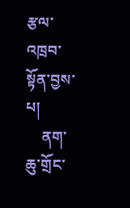རྩལ་འཁྲབ་སྟོན་བྱས་པ།
    ནག་ཆུ་གྲོང་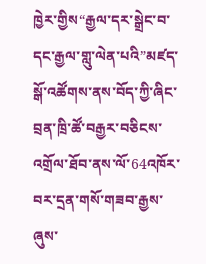ཁྱེར་གྱིས“རྒྱལ་དར་སྒྲེང་བ་དང་རྒྱལ་གླུ་ལེན་པའི”མཛད་སྒོ་འཚོགས་ནས་བོད་ཀྱི་ཞིང་བྲན་ཁྲི་ཚོ་བརྒྱར་བཅིངས་འགྲོལ་ཐོབ་ནས་ལོ་64འཁོར་བར་དྲན་གསོ་གཟབ་རྒྱས་ཞུས་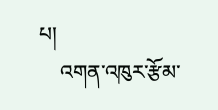པ།
    འགན་འཁུར་རྩོམ་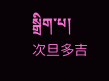སྒྲིག་པ། 次旦多吉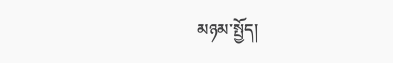མཉམ་སྤྱོད།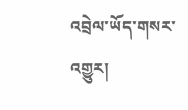འབྲེལ་ཡོད་གསར་འགྱུར།